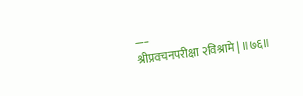___
श्रीप्रवचनपरीक्षा २विश्रामे | ॥७६॥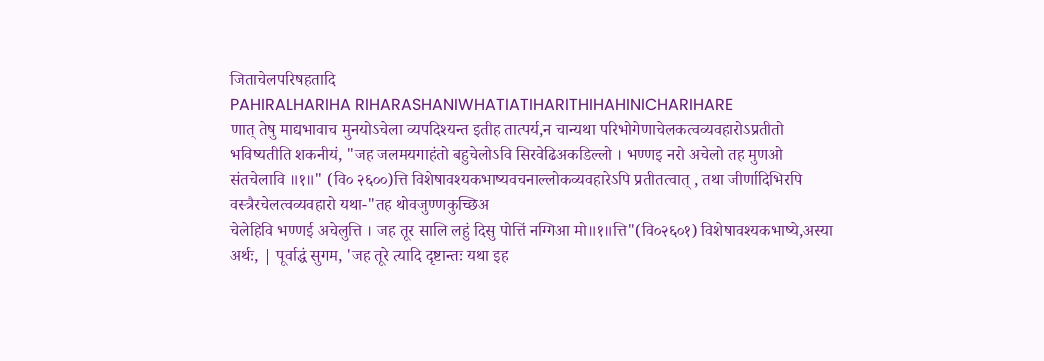जिताचेलपरिषहतादि
PAHIRALHARIHA RIHARASHANIWHATIATIHARITHIHAHINICHARIHARE
णात् तेषु माद्यभावाच मुनयोऽचेला व्यपदिश्यन्त इतीह तात्पर्य,न चान्यथा परिभोगेणाचेलकत्वव्यवहारोऽप्रतीतो भविष्यतीति शकनीयं, "जह जलमयगाहंतो बहुचेलोऽवि सिरवेढिअकडिल्लो । भण्णइ नरो अचेलो तह मुणओ संतचेलावि ॥१॥" (वि० २६००)त्ति विशेषावश्यकभाष्यवचनाल्लोकव्यवहारेऽपि प्रतीतत्वात् , तथा जीर्णादिभिरपि वस्त्रैरचेलत्वव्यवहारो यथा-"तह थोवजुण्णकुच्छिअ
चेलेहिवि भण्णई अचेलुत्ति । जह तूर सालि लहुं दिसु पोत्तिं नग्गिआ मो॥१॥त्ति"(वि०२६०१) विशेषावश्यकभाष्ये,अस्या अर्थः, | पूर्वाद्धं सुगम, 'जह तूरे त्यादि दृष्टान्तः यथा इह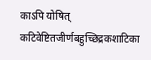काऽपि योषित् कटिवेष्टितजीर्णबहुच्छिद्रकशाटिका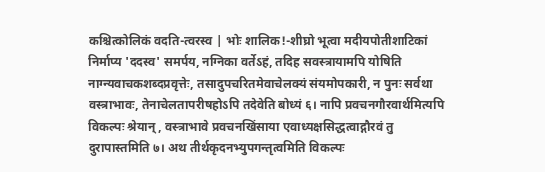कश्चित्कोलिकं वदति-त्वरस्व | भोः शालिक!-शीघ्रो भूत्वा मदीयपोतीशाटिकां निर्माप्य 'ददस्व' समर्पय, नग्निका वर्तेऽहं, तदिह सवस्त्रायामपि योषिति नाग्न्यवाचकशब्दप्रवृत्तेः, तसादुपचरितमेवाचेलक्यं संयमोपकारी, न पुनः सर्वथा वस्त्राभावः, तेनाचेलतापरीषहोऽपि तदेवेति बोध्यं ६। नापि प्रवचनगौरवार्थमित्यपि विकल्पः श्रेयान् , वस्त्राभावे प्रवचनखिंसाया एवाध्यक्षसिद्धत्वाद्गौरवं तु दुरापास्तमिति ७। अथ तीर्थकृदनभ्युपगन्तृत्वमिति विकल्पः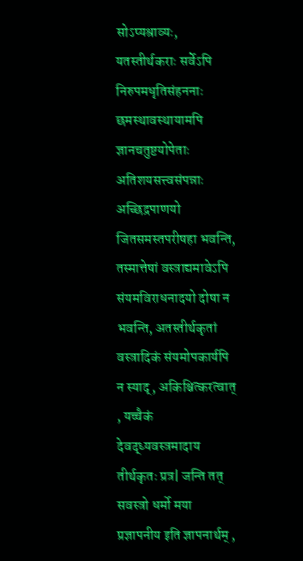सोऽप्यश्राव्यः, यतस्तीर्थकराः सर्वेऽपि निरुपमधृतिसंहननाः छमस्थावस्थायामपि ज्ञानचतुष्टयोपेताः अतिशयसत्त्वसंपन्नाः अच्छिद्रपाणयो जितसमस्तपरीषहा भवन्ति, तस्मात्तेषां वस्त्राद्यमावेऽपि संयमविराधनादयो दोषा न भवन्ति, अतस्तीर्थकृतां वस्त्रादिकं संयमोपकार्यपि न स्याद् , अकिश्चित्करत्वात् , यच्चैकं देवद्ध्यवस्त्रमादाय तीर्थकृतः प्रत्र| जन्ति तत् सवस्त्रो धर्मो मया प्रज्ञापनीय इति ज्ञापनार्थम् ,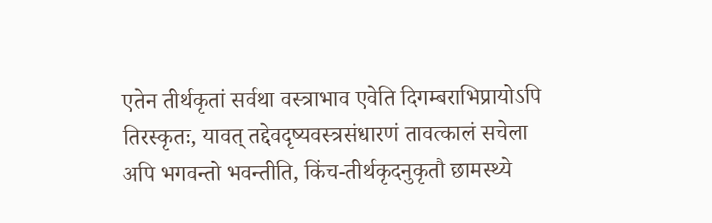एतेन तीर्थकृतां सर्वथा वस्त्राभाव एवेति दिगम्बराभिप्रायोऽपि तिरस्कृतः, यावत् तद्देवदृष्यवस्त्रसंधारणं तावत्कालं सचेला अपि भगवन्तो भवन्तीति, किंच-तीर्थकृदनुकृतौ छामस्थ्ये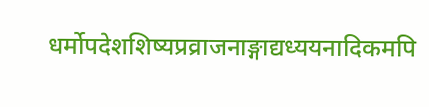धर्मोपदेशशिष्यप्रव्राजनाङ्गाद्यध्ययनादिकमपि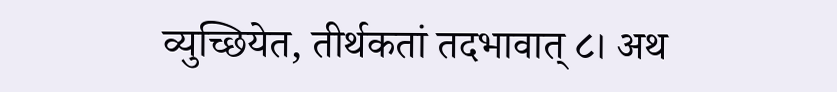व्युच्छियेत, तीर्थकतां तदभावात् ८। अथ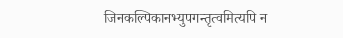जिनकल्पिकानभ्युपगन्तृत्वमित्यपि न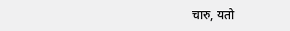चारु, यतो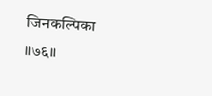जिनकल्पिका
॥७६॥